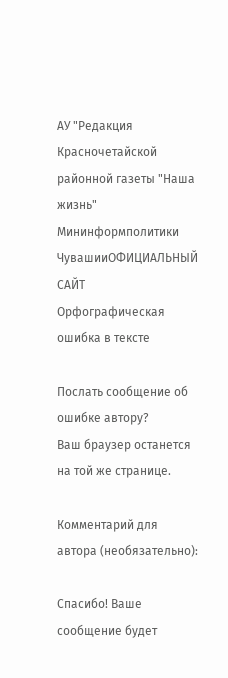АУ "Редакция Красночетайской районной газеты "Наша жизнь" Мининформполитики ЧувашииОФИЦИАЛЬНЫЙ САЙТ
Орфографическая ошибка в тексте

Послать сообщение об ошибке автору?
Ваш браузер останется на той же странице.

Комментарий для автора (необязательно):

Спасибо! Ваше сообщение будет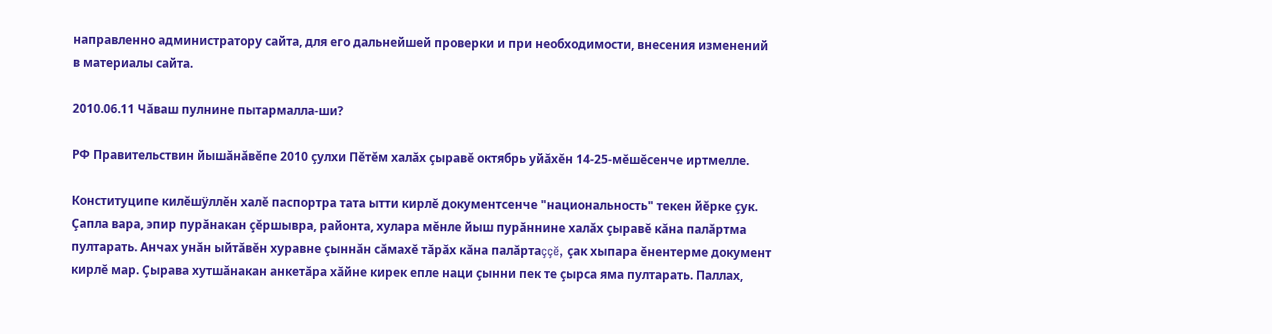направленно администратору сайта, для его дальнейшей проверки и при необходимости, внесения изменений в материалы сайта.

2010.06.11 Чăваш пулнине пытармалла-ши?

РФ Правительствин йышăнăвĕпе 2010 çулхи Пĕтĕм халăх çыравĕ октябрь уйăхĕн 14-25-мĕшĕсенче иртмелле.

Конституципе килĕшÿллĕн халĕ паспортра тата ытти кирлĕ документсенче "национальность" текен йĕрке çук. Çапла вара, эпир пурăнакан çĕршывра, районта, хулара мĕнле йыш пурăннине халăх çыравĕ кăна палăртма пултарать. Анчах унăн ыйтăвĕн хуравне çыннăн сăмахĕ тăрăх кăна палăртаççĕ, çак хыпара ĕнентерме документ кирлĕ мар. Çырава хутшăнакан анкетăра хăйне кирек епле наци çынни пек те çырса яма пултарать. Паллах,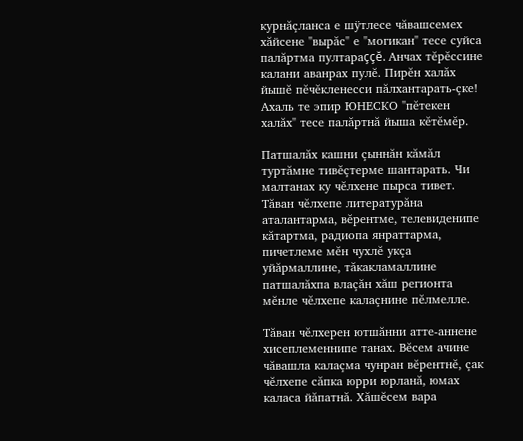курнăçланса е шÿтлесе чăвашсемех хăйсене "вырăс" е "могикан" тесе суйса палăртма пултараççĕ. Анчах тĕрĕссине калани аванрах пулĕ. Пирĕн халăх йышĕ пĕчĕкленесси пăлхантарать-çке! Ахаль те эпир ЮНЕСКО "пĕтекен халăх" тесе палăртнă йыша кĕтĕмĕр.

Патшалăх кашни çыннăн кăмăл туртăмне тивĕçтерме шантарать. Чи малтанах ку чĕлхене пырса тивет. Тăван чĕлхепе литературăна аталантарма, вĕрентме, телевиденипе кăтартма, радиопа янраттарма, пичетлеме мĕн чухлĕ укçа уйăрмаллине, тăкакламаллине патшалăхпа влаçăн хăш регионта мĕнле чĕлхепе калаçнине пĕлмелле.

Тăван чĕлхерен ютшăнни атте-аннене хисеплеменнипе танах. Вĕсем ачине чăвашла калаçма чунран вĕрентнĕ, çак чĕлхепе сăпка юрри юрланă, юмах каласа йăпатнă. Хăшĕсем вара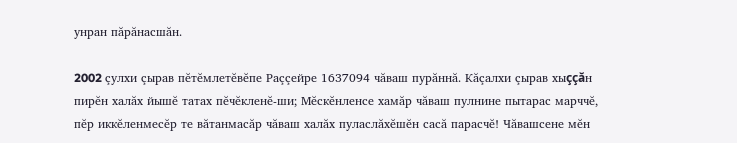унран пăрăнасшăн.

2002 çулхи çырав пĕтĕмлетĕвĕпе Раççейре 1637094 чăваш пурăннă. Кăçалхи çырав хыççăн пирĕн халăх йышĕ татах пĕчĕкленĕ-ши; Мĕскĕнленсе хамăр чăваш пулнине пытарас марччĕ, пĕр иккĕленмесĕр те вăтанмасăр чăваш халăх пуласлăхĕшĕн сасă парасчĕ! Чăвашсене мĕн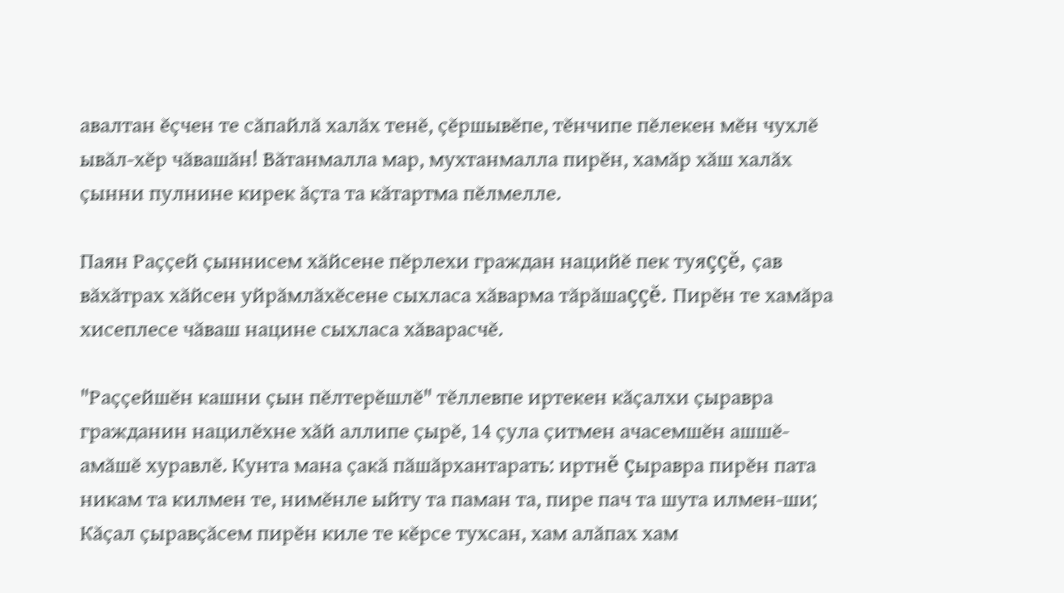авалтан ĕçчен те сăпайлă халăх тенĕ, çĕршывĕпе, тĕнчипе пĕлекен мĕн чухлĕ ывăл-хĕр чăвашăн! Вăтанмалла мар, мухтанмалла пирĕн, хамăр хăш халăх çынни пулнине кирек ăçта та кăтартма пĕлмелле.

Паян Раççей çыннисем хăйсене пĕрлехи граждан нацийĕ пек туяççĕ, çав вăхăтрах хăйсен уйрăмлăхĕсене сыхласа хăварма тăрăшаççĕ. Пирĕн те хамăра хисеплесе чăваш нацине сыхласа хăварасчĕ.

"Раççейшĕн кашни çын пĕлтерĕшлĕ" тĕллевпе иртекен кăçалхи çыравра гражданин нацилĕхне хăй аллипе çырĕ, 14 çула çитмен ачасемшĕн ашшĕ-амăшĕ хуравлĕ. Кунта мана çакă пăшăрхантарать: иртнĕ çыравра пирĕн пата никам та килмен те, нимĕнле ыйту та паман та, пире пач та шута илмен-ши; Кăçал çыравçăсем пирĕн киле те кĕрсе тухсан, хам алăпах хам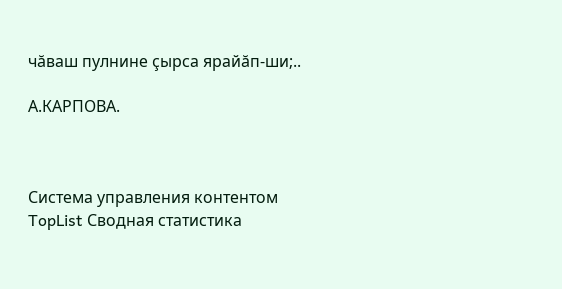чăваш пулнине çырса ярайăп-ши;..

А.КАРПОВА.



Система управления контентом
TopList Сводная статистика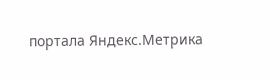портала Яндекс.Метрика